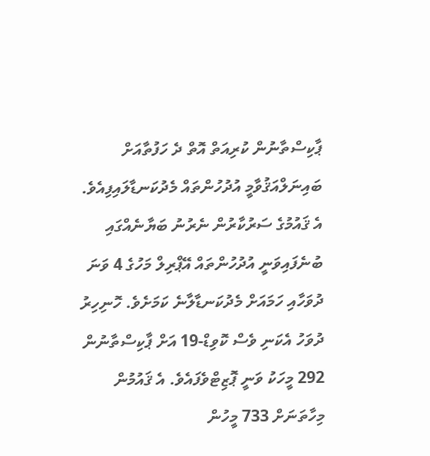ޕާކިސްތާނުން ކުރިއަތް އޮތް ދެ ހަފުތާއަށް ބައިނަލްއަޤުވާމީ އުދުހުންތައް މެދުކަނޑާލައިފިއެވެ.
އެ ޤައުމުގެ ސަރުކާރުން ނެރުނު ބަޔާނެއްގައި ބުނެފައިވަނީ އުދުހުންތައް އޭޕްރިލް މަހުގެ 4 ވަނަ ދުވަހާއި ހަމައަށް މެދުކަނޑާލާނެ ކަމަށެވެ. ހޮނިހިރު ދުވަހު އެކަނި ވެސް ކޮވިޑް-19 އަށް ޕާކިސްތާނުން 292 މީހަކު ވަނީ ޕޮޒިޓްވެފައެވެ. އެ ޤައުމުން މިހާތަނަށް 733 މީހުން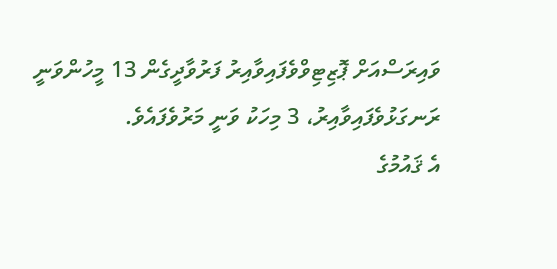ވައިރަސްއަށް ޕޮޒިޓިވްވެފައިވާއިރު ފަރުވާދީގެން 13 މީހުންވަނީ ރަނގަޅުވެފައިވާއިރު، 3 މިހަކު ވަނީ މަރުވެފައެވެ.
އެ ޤައުމުގެ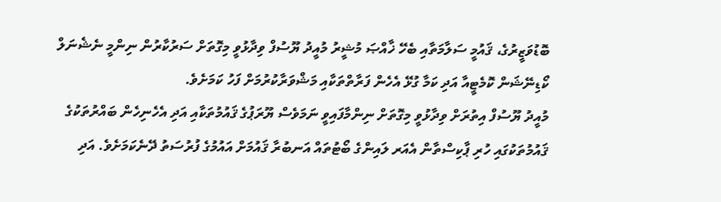ބޮޑުވަޒީރުގެ، ޤައުމީ ސަލާމަތާއި ބެހޭ ޚާއްޞަ މުޝީރު މުއީދު ޔޫސުފް ވިދާޅުވީ މިގޮތަށް ސަރުކާރުން ނިންމީ ނެޝެނަލް ކޯޑިނޭޝަން ކޮމެޓީއާ އަދި ކަމާ ގުޅޭ އެހެން ފަރާތްތަކާއި މަޝްވަރާކުރުމަށް ފަހު ކަމަށެވެ.
މުއީދު ޔޫސުފް އިތުރަށް ވިދާޅުވީ މިގޮތަށް ނިންމާފައިވީ ނަމަވެސް ޔޫރަޕުގެ ޤައުމުތަކާއި އަދި އެހެނިހެން ބައްރުތަކުގެ ޤައުމުތަކުގައި ހުރި ޕާކިސްތާން އެއަރ ލައިންގެ ބޯޓުތައް އަނބުރާ ޤައުމަށް އައުމުގެ ފުރުސަތު ދޭނެކަމަށެވެ. އަދި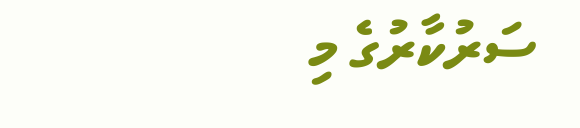ސަރުކާރުގެ މި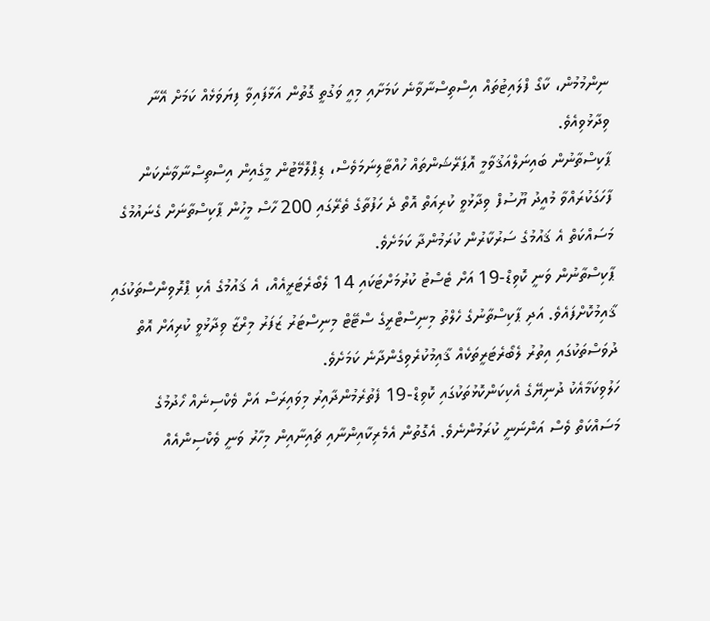ނިންމުމުން، ކާގޯ ފްލައިޓުތައް އިސްތިސްނާވާނެ ކަމަށާއި މިއީ ވަގުތީ ގޮތުން އަޅާފައިވާ ފިޔަވަޅެއް ކަމަށް އޭނާ ވިދާޅުވިއެވެ.
ޕާކިސްތާނުން ބައިނަލްއަޤުވާމީ އޮޕަރޭޝަންތައް ހުއްޓާލިނަމަވެސް، ޑިޕްލޮމޭޓުން މީގެއިން އިސްތިސްނާވާނެކަން ފާހަގަކުރައްވާ މުއީދު ޔޫސުފް ވިދާޅުވީ ކުރިއަތް އޮތް ދެ ހަފުތާގެ ތެރޭގައި 200 ހާސް މީހުން ޕާކިސްތާނަށް ގެނައުމުގެ މަސައްކަތް އެ ޤައުމުގެ ސަރުކާރުން ކުރަމުންދާ ކަމަށެވެ.
ޕާކިސްތާނުން ވަނީ ކޮވިޑް-19 އަށް ޓެސްޓު ކުރުމަށްޓަކައި 14 ލެބޯރެޓަރީއެއް، އެ ޤައުމުގެ އެކި ޕްރޮވިންސްތަކުގައި ޤާއިމުކޮށްފައެވެ. އަދި ޕާކިސްތާނުގެ ހެލްތު މިނިސްޓްރީގެ ސްޓޭޓް މިނިސްޓަރު ޒަފަރު މިރްޒާ ވިދާޅުވީ ކުރިއަށް އޮތް ދުވަސްތަކުގައި އިތުރު ލެބޯރެޓަރީތަކެއް ޤާއިމުކުރެވިގެންދާނެ ކަމަށެވެ.
ހަލުވިކަމާއެކު ދުނިޔޭގެ އެކިކަންކޮޅުތަކުގައި ކޮވިޑް-19 ފެތުރެމުންދާއިރު މިވައިރަސް އަށް ވެކްސިނެއް ހޯދުމުގެ މަސައްކަތް ވެސް އަންނަނީ ކުރަމުންނެވެ. އެގޮތުން އެމެރިކާއިންނާއި ޗައިނާއިން މިހާރު ވަނީ ވެކްސިންއެއް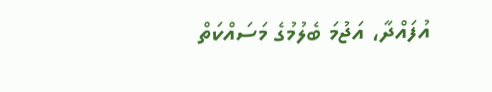އުފައްދާ، އަޖުމަ ބެލުމުގެ މަސައްކަތް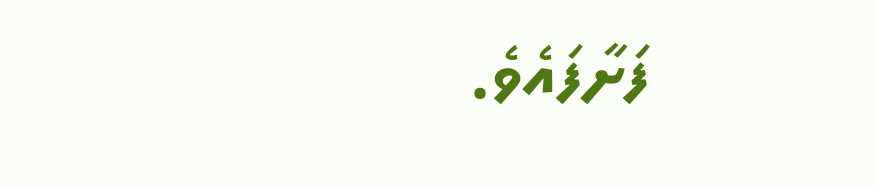ފަށާފައެވެ.